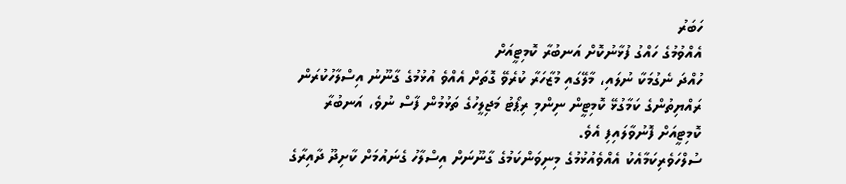ހަބަރު
އެއްވުމުގެ ހައްގު ފުޅާނުކޮށް އަނބުރާ ކޮމިޓީއަށް
ހުއްދަ ނެގުމަކާ ނުލައި، މާލޭގައި މުޒާހަރާ ކުރެވޭ ގޮތަށް އެއްވެ އުޅުމުގެ ގާނޫނު އިސްލާހުކުރަން ރައްޔިތުންގެ ކަމާގުޅޭ ކޮމިޓީން ނިންމި ރިޕޯޓު މަޖިލީހުގެ ތަޅުމުން ފާސް ނުވެ، އަނބުރާ ކޮމިޓީއަށް ފޮނުވާލައިފި އެވެ.
ސުލްހަވެރިކަމާއެކު އެއްވެއުޅުމުގެ މިނިވަންކަމުގެ ގާނޫނަށް އިސްލާހު ގެނައުމަށް ކާށިދޫ ދާއިރާގެ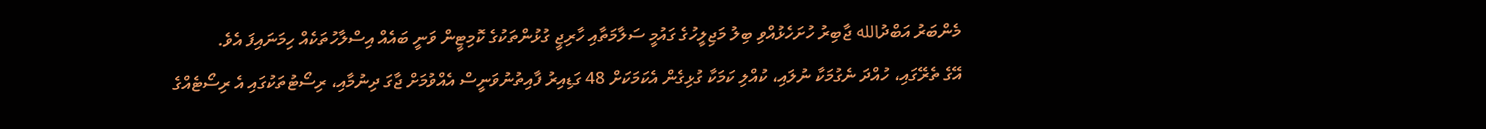މެންބަރު އަބްދުالله ޖާބިރު ހުށަހެޅުއްވި ބިލު މަޖިލީހުގެ ގައުމީ ސަލާމަތާއި ހާރިޖީ ގުޅުންތަކުގެ ކޮމިޓީން ވަނީ ބައެއް އިސްލާހުތަކެއް ހިމަނައިފަ އެވެ.
އޭގެ ތެރޭގައި، ހުއްދަ ނެގުމަކާ ނުލައި، ކުއްލި ކަމަކާ ގުޅިގެން އެކަމަކަށް 48 ގަޑިއިރު ފާއިތުނުވަނީސް އެއްވުމަށް ޖާގަ ދިނުމާއި، ރިސޯޓުތަކުގައި އެ ރިސޯޓެއްގެ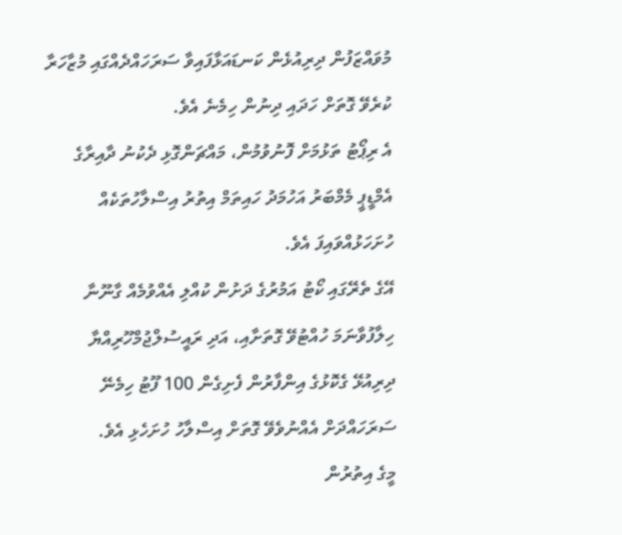މުވައްޒަފުން ދިރިއުޅެން ކަނޑައަޅާފައިވާ ސަރަހައްދެއްގައި މުޒާހަރާ ކުރެވޭ ގޮތަށް ހަދައި ދިނުން ހިމެނެ އެވެ.
އެ ރިޕޯޓު ތަޅުމަށް ފޮނުވުމުން، މައްޗަންގޮޅި ދެކުނު ދާއިރާގެ އެމްޑީޕީ މެމްބަރު އަހުމަދު ހައިތަމް އިތުރު އިސްލާހުތަކެއް ހުށަހަޅުއްވައިފަ އެވެ.
އޭގެ ތެރޭގައި ކޯޓު އަމުރުގެ ދަށުން ކުއްލި އެއްވުމެއް ގާނޫނާ ހިލާފުވާނަމަ ހުއްޓުވޭ ގޮތަށާއި، އަދި ރައީސުލްޖުމްހޫރިއްޔާ ދިރިއުޅޭ ގެކޮޅުގެ އިންފާރުން ފެށިގެން 100 ފޫޓު ހިމެނޭ ސަރަހައްދަށް އެއްނުވެވޭ ގޮތަށް އިސްލާހު ހުށަހެޅި އެވެ.
މީގެ އިތުރުން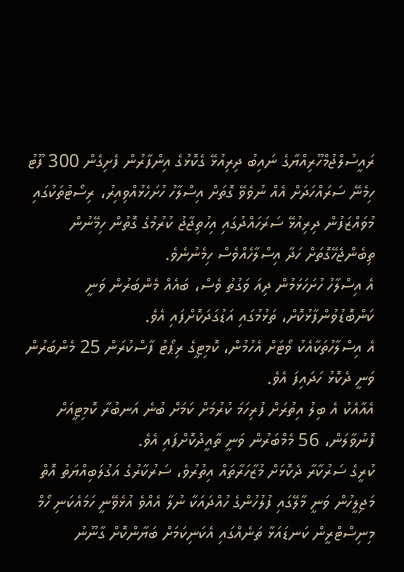ރައީސުލްޖުމްހޫރިއްޔާގެ ނައިބު ދިރިއުޅޭ ގެކޮޅުގެ އިންފާރުން ފެށިގެން 300 ފޫޓު ހިމެނޭ ސަރައްހަދަށް އެއް ނުވެވޭ ގޮތަށް އިސްލާހު ހުށަހެޅުއްވިއިރު، ރިސޯޓުތަކުގައި މުވައްޒަފުން ދިރިއުޅޭ ސަރަހައްދުގައި އިހުތިޖާޖު ކުރުމުގެ ގޮތުން ހިމޭނުން ތިބެންޖެހޭގޮތަށް ހަދާ އިސްލާހެއްވެސް ހިމެނުނެވެ.
އެ އިސްލާހު ހުށަހަޅަމުން ދިއަ ވަގުތު ވެސް، ބައެއް މެންބަރުން ވަނީ ކަންބޮޑުވުންފާޅުކޮށް، ތަޅުމުގައި އަޑުގަދަކޮށްފައި އެވެ.
އެ އިސްލާހުތަކާއެކު ވޯޓަށް އެހުމުން، ކޮމިޓީގެ ރިޕޯޓު ފާސްކުރަން 25 މެންބަރުން ވަނީ ދެކޮޅު ހަދައިފަ އެވެ.
އެއާއެކު އެ ބިލު އިތުރަށް ފުރިހަމަ ކުރުމަށް ކަމަށް ބުނެ އަނބުރާ ކޮމިޓީއަށް ފޮނުވާލަން، 56 މެމްބަރުން ވަނީ ތާއީދުކޮށްފައި އެވެ.
ކުރީގެ ސަރުކާރާ ދެކޮޅަށް މުޒާހަރާތައް އިތުރުވެ، ސަރުކާރުގެ އަގުލަބިއްޔަތު އޮތް މަޖިލީހުން ވަނީ މާލޭގައި ފުލުހުންގެ ހުއްދައަކާ ނުލާ އެއްވެ އުޅެވޭނީ ހަމައެކަނި ހޯމް މިނިސްޓްރީން ކަނޑައަޅާ ތަނެއްގައި އެކަނިކަމަށް ބަޔާންކޮށް ގާނޫނު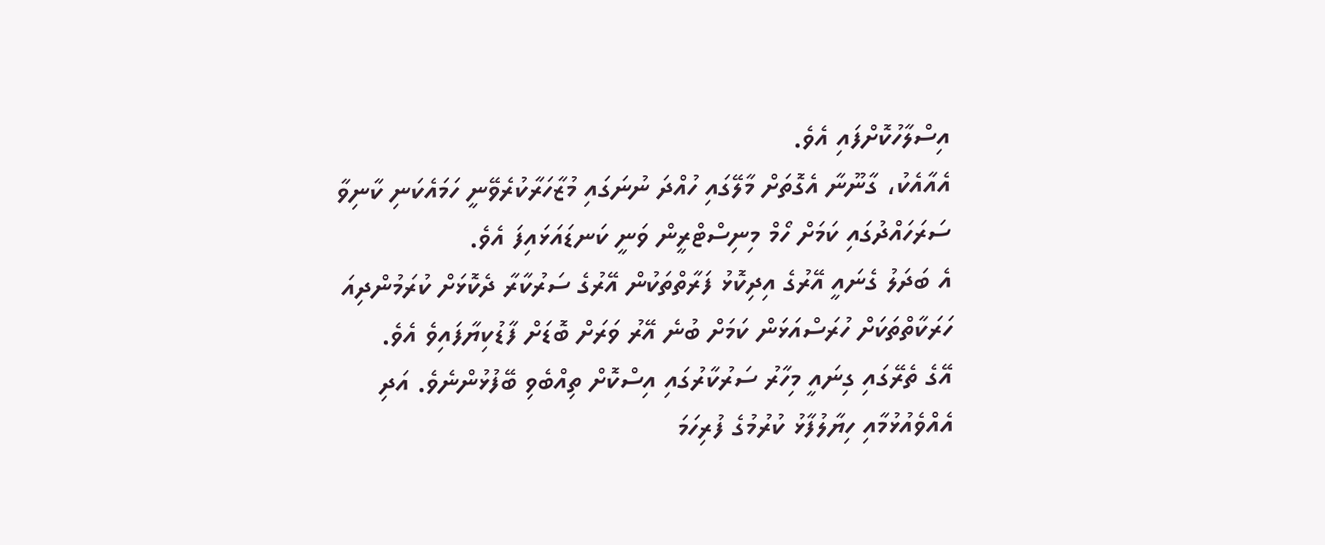އިސްލާހުކޮށްފައި އެވެ.
އެއާއެކު، ގާނޫނާ އެގޮތަށް މާލޭގައި ހުއްދަ ނުނަގައި މުޒާހަރާކުރެވޭނީ ހަމައެކަނި ކާނިވާ ސަރަހައްދުގައި ކަމަށް ހޯމް މިނިސްޓްރީން ވަނީ ކަނޑައަޅައިފަ އެވެ.
އެ ބަދަލު ގެނައީ އޭރުގެ އިދިކޮޅު ފަރާތްތަކުން އޭރުގެ ސަރުކާރާ ދެކޮޅަށް ކުރަމުންދިއަ ހަރަކާތްތަކަށް ހުރަސްއަޅަން ކަމަށް ބުނެ އޭރު ވަރަށް ބޮޑަށް ފާޑުކިޔާފައިވެ އެވެ.
އޭގެ ތެރޭގައި ގިނައީ މިހާރު ސަރުކާރުގައި އިސްކޮށް ތިއްބެވި ބޭފުޅުންނެވެ. އަދި އެއްވެއުޅުމާއި ހިޔާލުފާޅު ކުރުމުގެ ފުރިހަމަ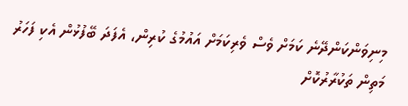މިނިވަންކަންދޭނެ ކަމަށް ވެސް ވެރިކަމަށް އައުމުގެ ކުރިން، އެފަދަ ބޭފުޅުން އެކި ފަހަރު މަތިން ތަކުރާރުކޮށް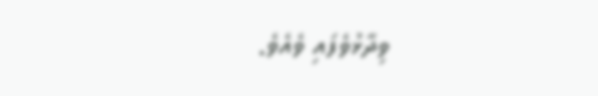ވިދާޅުވެފައި ވެއެވެ.